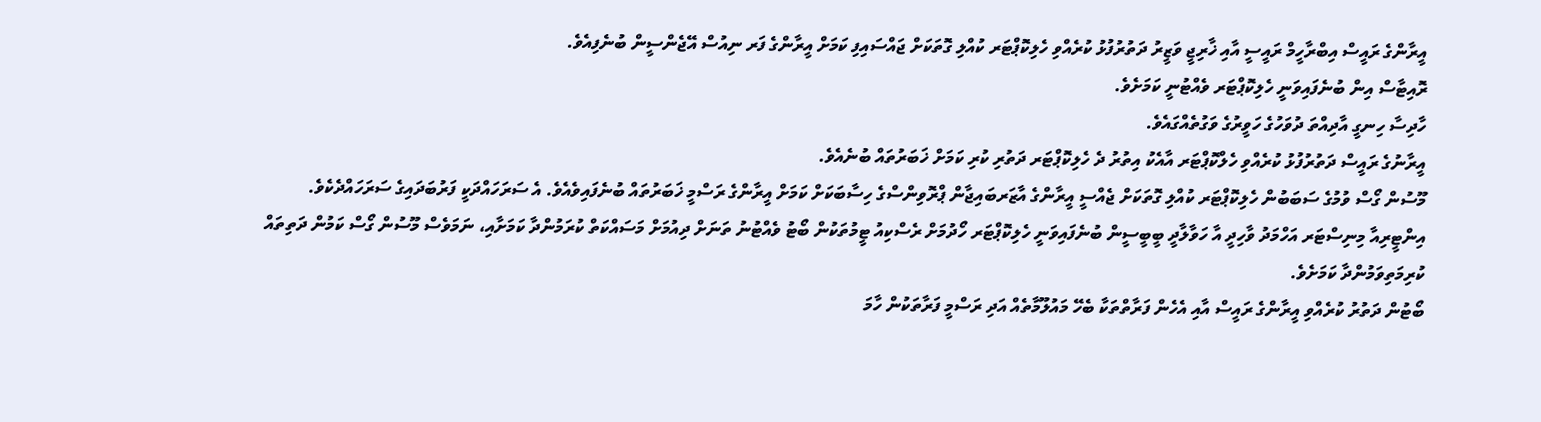އީރާންގެ ރައީސް އިބްރާހީމް ރައީސީ އާއި ޚާރިޖީ ވަޒީރު ދަތުރުފުޅު ކުރެއްވި ހެލިކޮޕްޓަރ ކުއްލި ގޮތަކަށް ޖައްސައިފި ކަމަށް އީރާންގެ ފަރ ނިއުސް އޭޖެންސީން ބުނެފިއެވެ.
ރޮއިޓާސް އިން ބުނެފައިވަނީ ހެލިކޮޕްޓަރ ވެއްޓުނީ ކަމަށެވެ.
ހާދިސާ ހިނގީ އާދިއްތަ ދުވަހުގެ ހަވީރުގެ ވަގުތެއްގައެވެ.
އީރާނުގެ ރައީސް ދަތުރުފުޅު ކުރެއްވި ހެލްކޮޕްޓަރ އާއެކު އިތުރު ދެ ހެލިކޮޕްޓަރ ދަތުރި ކުރި ކަމަށް ޚަބަރުތައް ބުނެއެވެ.
މޫސުން ގޯސް ވުމުގެ ސަބަބުން ހެލިކޮޕްޓަރ ކުއްލި ގޮތަކަށް ޖެއްސީ އީރާންގެ އާޒަރބައިޖާން ޕްރޮވިންސްގެ ހިސާބަކަށް ކަމަށް އީރާންގެ ރަސްމީ ޚަބަރުތައް ބުނެފައިވެއެވެ. އެ ސަރަހައްދަކީ ފަރުބަދައިގެ ސަރަހައްދެކެވެ.
އިންޓީރިއާ މިނިސްޓަރ އަހްމަދު ވާހިދީ އާ ހަވާލާދީ ބީބީސީން ބުނެފައިވަނީ ހެލިކޮޕްޓަރ ހޯދުމަށް ރެސްކިއު ޓީމުތަކުން ބޯޓު ވެއްޓުނު ތަނަށް ދިއުމަށް މަސައްކަތް ކުރަމުންދާ ކަމަށާއި، ނަމަވެސް މޫސުން ގޯސް ކަމުން ދަތިތައް ކުރިމަތިވަމުންދާ ކަމަށެވެ.
ބޯޓުން ދަތުރު ކުރެއްވި އީރާންގެ ރައީސް އާއި އެހެން ފަރާތްތަކާ ބެހޭ މައުލޫމާތެއް އަދި ރަސްމީ ފަރާތަކުން ހާމަ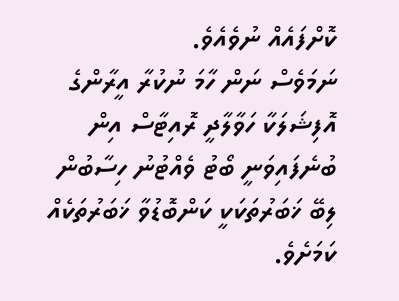ކޮށްފައެއް ނުވެއެވެ.
ނަމަވެސް ނަން ހާމަ ނުކުރާ އީރާންގެ އޮފިޝަލަކާ ހަވާލާދީ ރޮއިޓާސް އިން ބުނެފައިވަނީ ބޯޓު ވެއްޓުނު ހިސާބުން ލިބޭ ޚަބަރުތަކަކީ ކަންބޮޑުވާ ޚަބަރުތަކެއް ކަމަށެވެ.